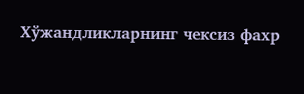Хўжандликларнинг чексиз фахр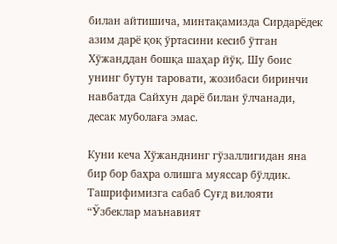билан айтишича, минтақамизда Сирдарёдек азим дарё қоқ ўртасини кесиб ўтган Хўжанддан бошқа шаҳар йўқ. Шу боис унинг бутун таровати, жозибаси биринчи навбатда Сайхун дарё билан ўлчанади, десак муболаға эмас.

Куни кеча Хўжанднинг гўзаллигидан яна бир бор баҳра олишга муяссар бўлдик. Ташрифимизга сабаб Суғд вилояти “Ўзбеклар маънавият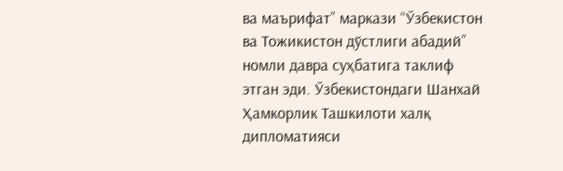ва маърифат” маркази “Ўзбекистон ва Тожикистон дўстлиги абадий” номли давра суҳбатига таклиф этган эди. Ўзбекистондаги Шанхай Ҳамкорлик Ташкилоти халқ дипломатияси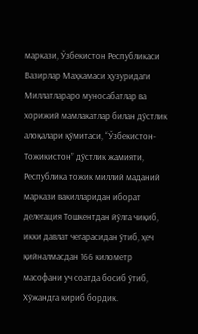маркази, Ўзбекистон Республикаси Вазирлар Маҳкамаси ҳузуридаги Миллатлараро муносабатлар ва хорижий мамлакатлар билан дўстлик алоқалари қўмитаси, “Ўзбекистон-Тожикистон” дўстлик жамияти, Республика тожик миллий маданий маркази вакилларидан иборат делегация Тошкентдан йўлга чиқиб, икки давлат чегарасидан ўтиб, ҳеч қийналмасдан 166 километр масофани уч соатда босиб ўтиб, Хўжандга кириб бордик.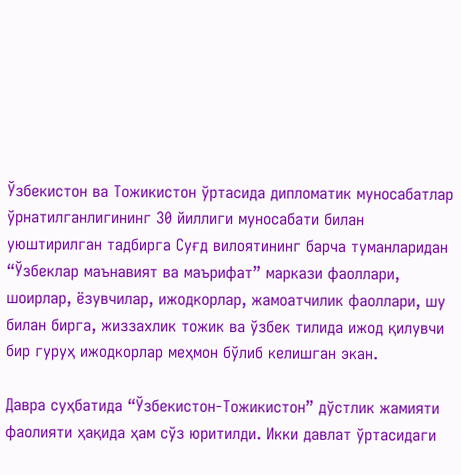Ўзбекистон ва Тожикистон ўртасида дипломатик муносабатлар ўрнатилганлигининг 30 йиллиги муносабати билан уюштирилган тадбирга Суғд вилоятининг барча туманларидан “Ўзбеклар маънавият ва маърифат” маркази фаоллари, шоирлар, ёзувчилар, ижодкорлар, жамоатчилик фаоллари, шу билан бирга, жиззахлик тожик ва ўзбек тилида ижод қилувчи бир гуруҳ ижодкорлар меҳмон бўлиб келишган экан.

Давра суҳбатида “Ўзбекистон-Тожикистон” дўстлик жамияти фаолияти ҳақида ҳам сўз юритилди. Икки давлат ўртасидаги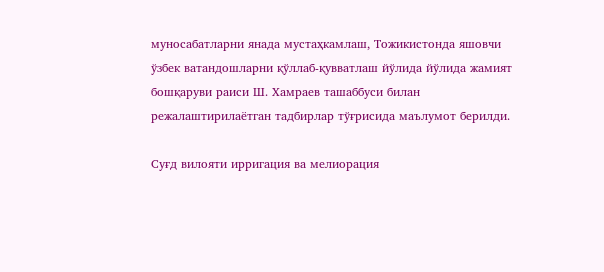муносабатларни янада мустаҳкамлаш, Тожикистонда яшовчи ўзбек ватандошларни қўллаб-қувватлаш йўлида йўлида жамият бошқаруви раиси Ш. Хамраев ташаббуси билан режалаштирилаётган тадбирлар тўғрисида маълумот берилди.

Суғд вилояти ирригация ва мелиорация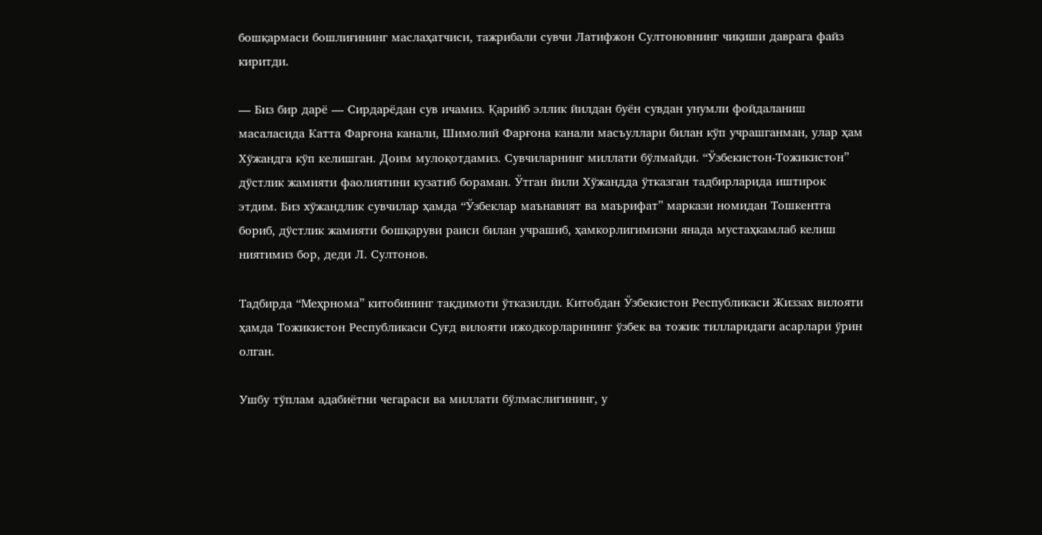бошқармаси бошлиғининг маслаҳатчиси, тажрибали сувчи Латифжон Султоновнинг чиқиши даврага файз киритди.

— Биз бир дарё — Сирдарёдан сув ичамиз. Қарийб эллик йилдан буён сувдан унумли фойдаланиш масаласида Катта Фарғона канали, Шимолий Фарғона канали масъуллари билан кўп учрашганман, улар ҳам Хўжандга кўп келишган. Доим мулоқотдамиз. Сувчиларнинг миллати бўлмайди. “Ўзбекистон-Тожикистон” дўстлик жамияти фаолиятини кузатиб бораман. Ўтган йили Хўжандда ўтказган тадбирларида иштирок этдим. Биз хўжандлик сувчилар ҳамда “Ўзбеклар маънавият ва маърифат” маркази номидан Тошкентга бориб, дўстлик жамияти бошқаруви раиси билан учрашиб, ҳамкорлигимизни янада мустаҳкамлаб келиш ниятимиз бор, деди Л. Султонов.

Тадбирда “Меҳрнома” китобининг тақдимоти ўтказилди. Китобдан Ўзбекистон Республикаси Жиззах вилояти ҳамда Тожикистон Республикаси Суғд вилояти ижодкорларининг ўзбек ва тожик тилларидаги асарлари ўрин олган.

Ушбу тўплам адабиётни чегараси ва миллати бўлмаслигининг, у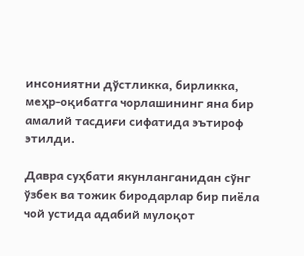инсониятни дўстликка, бирликка, меҳр-оқибатга чорлашининг яна бир амалий тасдиғи сифатида эътироф этилди.

Давра суҳбати якунланганидан сўнг ўзбек ва тожик биродарлар бир пиёла чой устида адабий мулоқот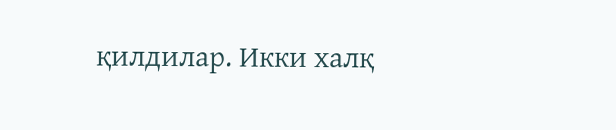қилдилар. Икки халқ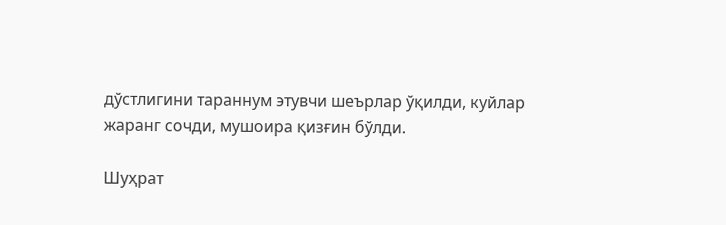дўстлигини тараннум этувчи шеърлар ўқилди, куйлар жаранг сочди, мушоира қизғин бўлди.

Шуҳрат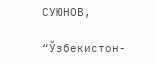СУЮНОВ,

“Ўзбекистон-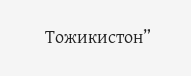Тожикистон”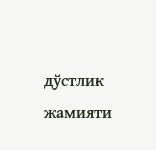дўстлик жамияти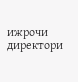ижрочи директори